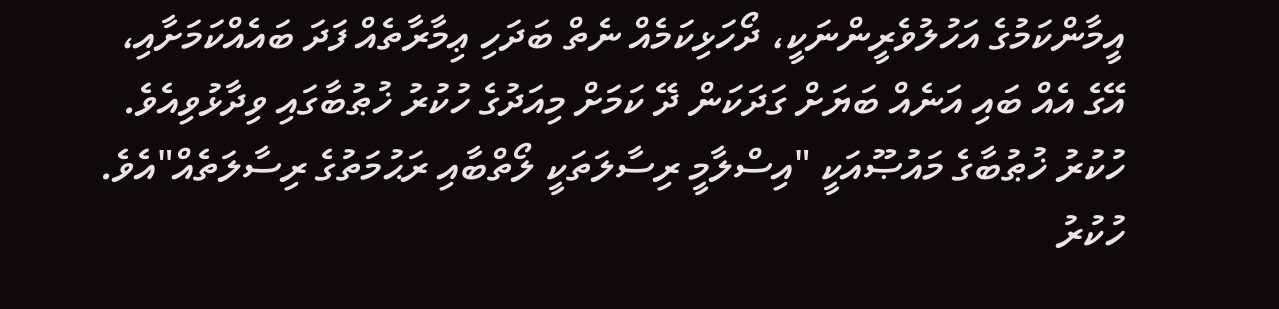އީމާންކަމުގެ އަހުލުވެރީންނަކީ، ދޯހަޅިކަމެއް ނެތް ބަދަހި ޢިމާރާތެއް ފަދަ ބައެއްކަމަށާއި، އޭގެ އެއް ބައި އަނެއް ބަޔަށް ގަދަކަން ދޭ ކަމަށް މިއަދުގެ ހުކުރު ޚުޠުބާގައި ވިދާޅުވިއެވެ.
ހުކުރު ޚުޠުބާގެ މައުޞޫއަކީ "އިސްލާމީ ރިސާލަތަކީ ލޯތްބާއި ރަޙުމަތުގެ ރިސާލަތެއް"އެވެ.
ހުކުރު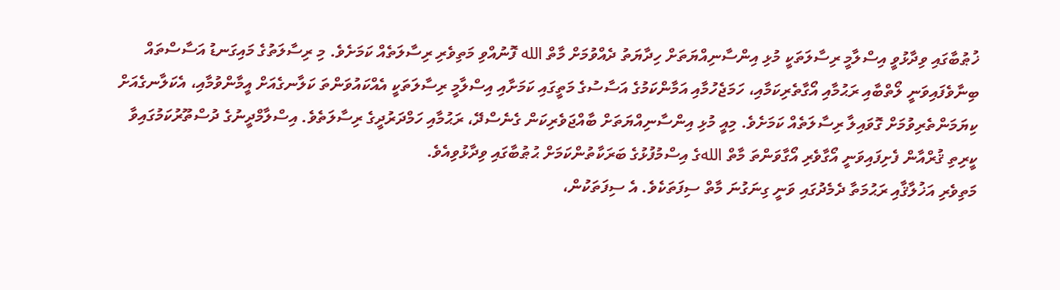ޚުޠުބާގައި ވިދާޅުވީ އިސްލާމީ ރިސާލަތަކީ މުޅި އިންސާނިއްޔަތަށް ހިދާޔަތު ދެއްވުމަށް މާތް الله ފޮނުއްވި މަތިވެރި ރިސާލަތެއް ކަމަށެވެ. މި ރިސާލަތުގެ މައިގަނޑު އަސާސްތައް ބިނާވެފައިވަނީ ލޯތްބާއި ރަޙުމާއި އޯގާތެރިކަމާއި، ހަމަޖެހުމާއި އަމާންކަމުގެ އަސާސުގެ މަތީގައި ކަމަށާއި އިސްލާމީ ރިސާލަތަކީ އެއްކައުވަންތަ ކަލާނގެއަށް އީމާންވުމާއި، އެކަލާނގެއަށް ކިޔަމަންތެރިވުމަށް ގޮވައިލާ ރިސާލަތެއް ކަމަށެވެ. މިއީ މުޅި އިންސާނިއްޔަތަށް ބާއްޖަވެރިކަން ގެނެސްދޭ، ރަޙުމާއި ހަމްދަރުދީގެ ރިސާލަތެވެ. އިސްލާމްދީނުގެ ދުސްތޫރުކަމުގައިވާ ކީރިތި ޤުރްއާން ފެށިފައިވަނީ އޯގާވެރި އޯގާވަންތަ މާތް اللهގެ އިސްމުފުޅުގެ ބަރަކާތުންކަމަށް ޙުޠުބާގައި ވިދާޅުވިއެވެ.
މަތިވެރި އަޚުލާޤާއި ރަޙުމަތާ ދެމެދުގައި ވަނީ ގިނަގުނަ މާތް ސިފަތަކެވެ. އެ ސިފަތަކުން،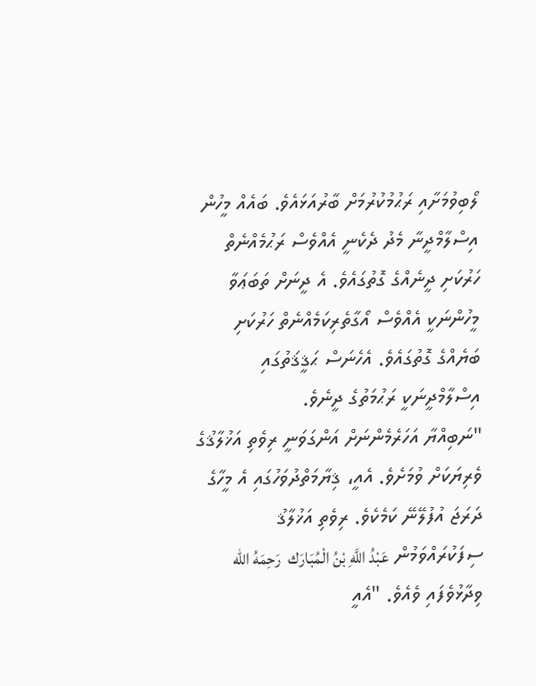ލޯބިވުމަށާއި ރަޙުމުކުރުމަށް ބާރުއަޅައެވެ. ބައެއް މީހުން އިސްލާމްދީނާ މެދު ދެކެނީ އެއްވެސް ރަޙުމެއްނެތް ހަރުކަށި ދީނެއްގެ ގޮތުގައެވެ. އެ ދީނަށް ތަބަޢަވާ މީހުންނަކީ އެއްވެސް އޯގާތެރިކަމެއްނެތް ހަރުކަށި ބަޔެއްގެ ގޮތުގައެވެ. އެހެނަސް ޙަޤީޤަތުގައި އިސްލާމްދީނަކީ ރަޙުމަތުގެ ދީނެވެ.
"ނަބިއްޔާ އަހަރެމެންނަށް އަންގަވަނީ ރިވެތި އަޚުލާޤުގެ ވެރިޔަކަށް ވުމަށެވެ. އެއީ، ޤިޔާމަތްދުވަހުގައި އެ މީހާގެ ދަރަޖަ އުފުލޭނޭ ކަމެކެވެ. ރިވެތި އަޚުލާޤު ސިފަކުރައްވަމުން عَبْدُ اللَّهِ بْنُ الْمُبَارَك  رَحِمَهُ اللّه ވިދާޅުވެފައި ވެއެވެ. "އެއީ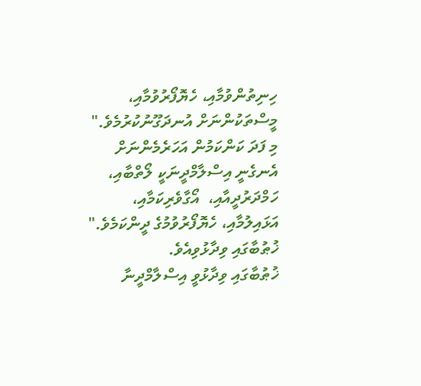ހިނިތުންވުމާއި، ހެޔޮފޯރުވުމާއި، މީސްތަކުންނަށް އުނދަގޫނުކުރުމެވެ."  މި ފަދަ ކަންކަމުން އަހަރެމެންނަށް އެނގެނީ އިސްލާމްދީނަކީ ލޯތްބާއި، ހަމްދަރުދީއާއި،  އޯގާވެރިކަމާއި، އަޅައިލުމާއި، ހެޔޮފޯރުވުމުގެ ދީންކަމެވެ." ޚުޠުބާގައި ވިދާޅުވިއެވެ.
ޚުޠުބާގައި ވިދާޅުވީ އިސްލާމްދީނާ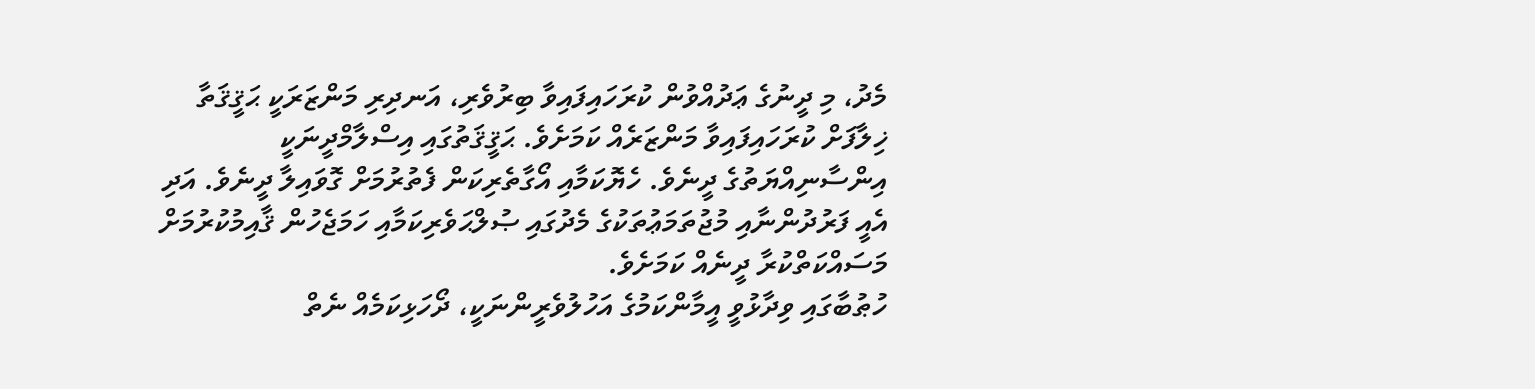މެދު، މި ދީނުގެ ޢަދުއްވުން ކުރަހައިފައިވާ ބިރުވެރި، އަނދިރި މަންޒަރަކީ ޙަޤީޤަތާ ޚިލާފަށް ކުރަހައިފައިވާ މަންޒަރެއް ކަމަށެވެ. ޙަޤީޤަތުގައި އިސްލާމްދީނަކީ އިންސާނިއްޔަތުގެ ދީނެވެ. ހެޔޮކަމާއި އޯގާތެރިކަން ފެތުރުމަށް ގޮވައިލާ ދީނެވެ. އަދި އެއީ ފަރުދުންނާއި މުޖުތަމަޢުތަކުގެ މެދުގައި ޞުލްޙަވެރިކަމާއި ހަމަޖެހުން ޤާއިމުކުރުމަށް މަސައްކަތްކުރާ ދީނެއް ކަމަށެވެ.
ހުޠުބާގައި ވިދާޅުވީ އީމާންކަމުގެ އަހުލުވެރީންނަކީ، ދޯހަޅިކަމެއް ނެތް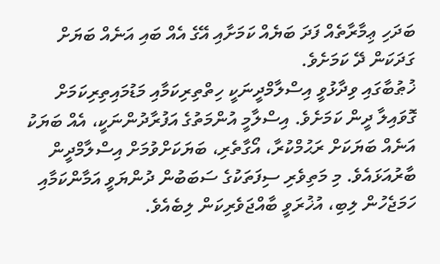ބަދަހި ޢިމާރާތެއް ފަދަ ބަޔެއް ކަމަށާއި އޭގެ އެއް ބައި އަނެއް ބަޔަށް ގަދަކަން ދޭ ކަމަށެވެ.
ޚުޠުބާގައި ވިދާޅުވީ އިސްލާމްދީނަކީ ހިތްތިރިކަމާއި މަޑުމައިތިރިކަމަށް ގޮވައިލާ ދީން ކަމަށެވެ. އިސްލާމީ އުންމަތުގެ އަފުރާދުންނަކީ، އެއް ބަޔަކު އަނެއް ބަޔަކަށް ރަޙުމްކުރާ، އޯގާތެރި، ބަޔަކަށްވުމަށް އިސްލާމްދީން ބާރުއަޅައެވެ. މި މަތިވެރި ސިފަތަކުގެ ސަބަބުން ދުންޔަވީ އަމާންކަމާއި ހަމަޖެހުން ލިބި، އުޚުރަވީ ބާއްޖަވެރިކަން ލިބެއެވެ.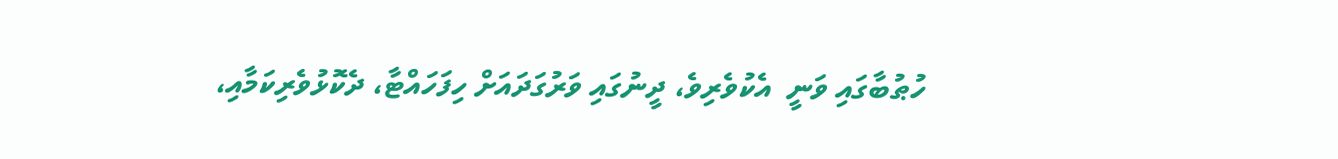ހުޠުބާގައި ވަނީ  އެކުވެރިވެ، ދީނުގައި ވަރުގަދައަށް ހިފަހައްޓާ، ދެކޮޅުވެރިކަމާއި،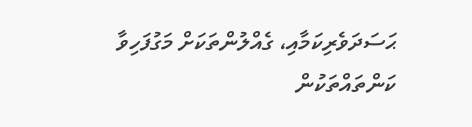ޙަސަދަވެރިކަމާއި، ގެއްލުންތަކަށް މަގުފަހިވާ ކަންތައްތަކުން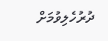ދުރުހެލިވުމަށް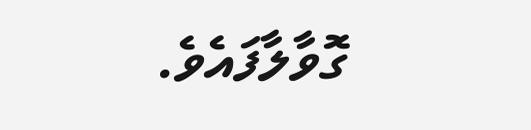ގޮވާލާފައެވެ.